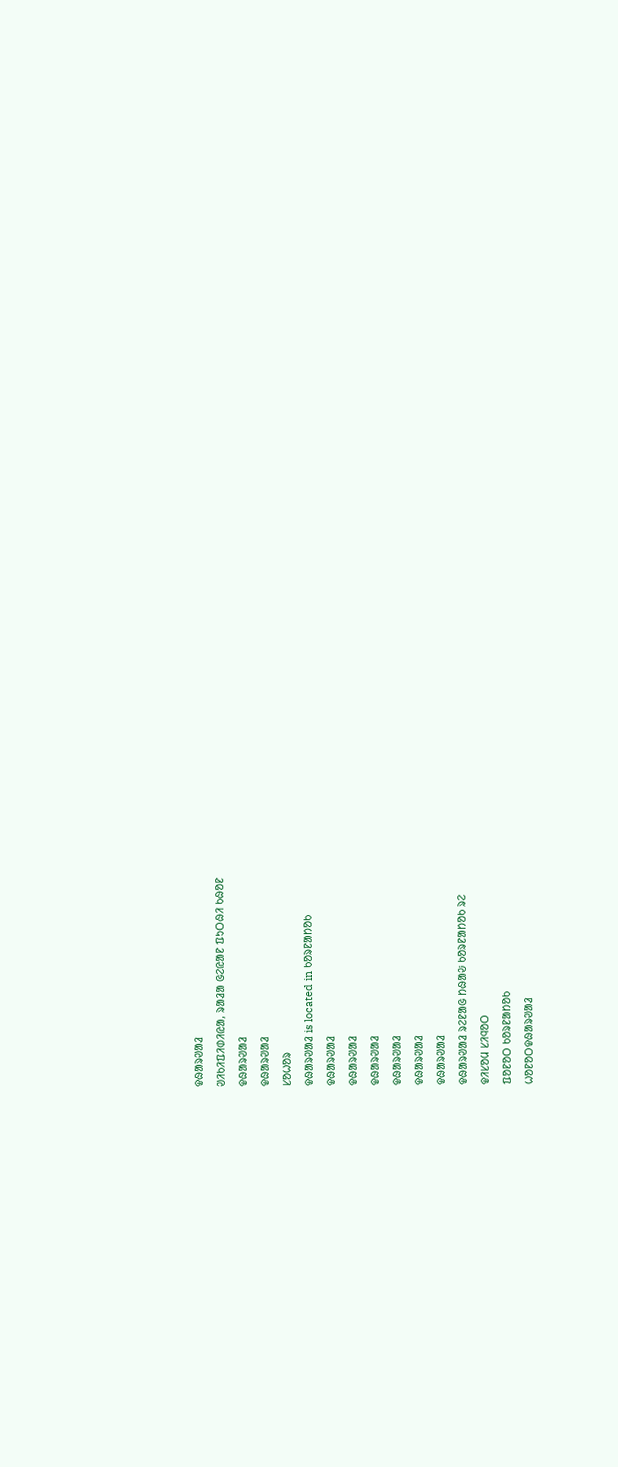ᱫᱷᱟᱨᱣᱟᱲ
ᱣᱤᱠᱤᱯᱤᱰᱤᱭᱟ, ᱨᱟᱲᱟ ᱜᱮᱭᱟᱱ ᱯᱩᱛᱷᱤ ᱠᱷᱚᱱ
ᱫᱷᱟᱨᱣᱟᱲ
ᱫᱷᱟᱨᱣᱟᱲ
ᱥᱚᱦᱚᱨ
ᱫᱷᱟᱨᱣᱟᱲ is located in ᱠᱚᱨᱱᱟᱴᱚᱠ
ᱫᱷᱟᱨᱣᱟᱲ
ᱫᱷᱟᱨᱣᱟᱲ
ᱫᱷᱟᱨᱣᱟᱲ
ᱫᱷᱟᱨᱣᱟᱲ
ᱫᱷᱟᱨᱣᱟᱲ
ᱫᱷᱟᱨᱣᱟᱲ
ᱫᱷᱟᱨᱣᱟᱲ ᱨᱮᱱᱟᱜ ᱴᱷᱟᱶ ᱠᱚᱨᱱᱟᱴᱚᱠ ᱨᱮ
ᱫᱤᱥᱚᱢ ᱥᱤᱧᱚᱛ
ᱯᱚᱱᱚᱛ ᱠᱚᱨᱱᱟᱴᱚᱠ
ᱦᱚᱱᱚᱛᱫᱷᱟᱨᱣᱟᱲ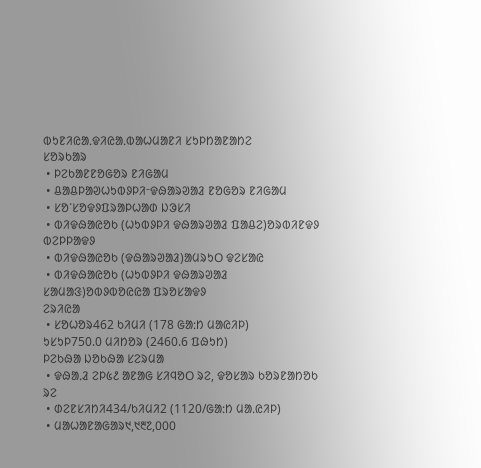ᱵᱩᱱᱤᱭᱟᱹᱫᱤᱭᱟᱹᱵᱟᱦᱢᱟᱱᱤ ᱥᱩᱞᱴᱟᱱᱟᱴᱮ
ᱥᱚᱨᱠᱟᱨ
 • ᱞᱮᱠᱟᱱᱱᱚᱜᱚᱨ ᱱᱤᱜᱟᱢ
 • ᱪᱟᱪᱞᱟᱣᱦᱩᱵᱽᱞᱤᱼᱫᱷᱟᱨᱣᱟᱲ ᱱᱚᱜᱚᱨ ᱱᱤᱜᱟᱢ
 • ᱥᱚᱸᱥᱚᱫᱽᱯᱨᱟᱞᱦᱟᱰ ᱡᱳᱥᱤ
 • ᱵᱤᱫᱷᱟᱭᱚᱠ (ᱦᱩᱵᱽᱞᱤ ᱫᱷᱟᱨᱣᱟᱲ ᱯᱟᱪᱮ)ᱚᱨᱵᱤᱱᱫᱽ ᱵᱮᱞᱞᱟᱫᱽ
 • ᱵᱤᱫᱷᱟᱭᱚᱠ (ᱫᱷᱟᱨᱣᱟᱲ)ᱟᱢᱨᱩᱛ ᱫᱮᱥᱟᱭ
 • ᱵᱤᱫᱷᱟᱭᱚᱠ (ᱦᱩᱵᱽᱞᱤ ᱫᱷᱟᱨᱣᱟᱲ ᱥᱟᱢᱟᱝ)ᱚᱵᱽᱵᱚᱭᱭᱟ ᱯᱨᱚᱥᱟᱫᱽ
ᱮᱨᱤᱭᱟ
 • ᱥᱚᱦᱚᱨ462 ᱠᱤᱢᱤ (178 ᱜᱟᱺᱴ ᱢᱟᱭᱤᱞ)
ᱩᱥᱩᱞ750.0 ᱢᱤᱴᱚᱨ (2460.6 ᱯᱷᱩᱴ)
ᱞᱮᱠᱷᱟ ᱡᱚᱠᱷᱟ ᱥᱮᱨᱢᱟ
 • ᱫᱷᱟᱹᱲ ᱮᱞ᱕᱒ ᱟᱱᱟᱜ ᱥᱤᱧᱚᱛ ᱨᱮ, ᱫᱚᱥᱟᱨ ᱠᱚᱨᱱᱟᱴᱚᱠ ᱨᱮ
 • ᱰᱮᱱᱥᱤᱴᱤ434/ᱠᱤᱢᱤ2 (1120/ᱜᱟᱺᱴ ᱢᱟᱹᱭᱤᱞ)
 • ᱢᱟᱦᱟᱱᱟᱜᱟᱨ᱑,᱑᱓᱗,᱐᱐᱐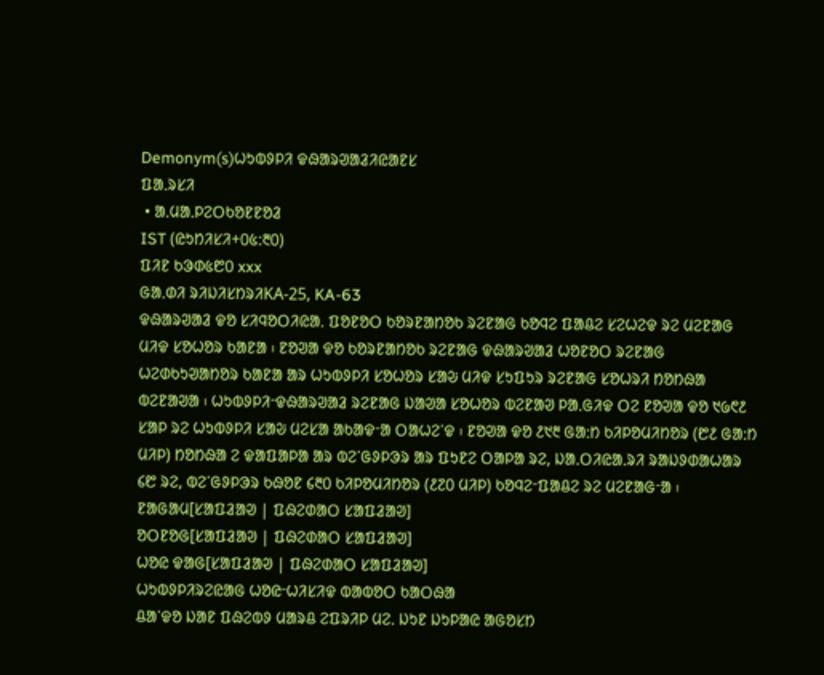Demonym(s)ᱦᱩᱵᱽᱞᱤ ᱫᱷᱟᱨᱣᱟᱲᱤᱭᱟᱱᱥ
ᱯᱟᱹᱨᱥᱤ
 • ᱟᱹᱢᱟᱹᱞᱮᱛᱠᱚᱱᱱᱚᱲ
IST (ᱭᱩᱴᱤᱥᱤ+᱐᱕:᱓᱐)
ᱯᱤᱱ ᱠᱳᱰ᱕᱘᱐ xxx
ᱜᱟᱹᱰᱤ ᱨᱤᱡᱤᱥᱴᱨᱤKA-25, KA-63
ᱫᱷᱟᱨᱣᱟᱲ ᱫᱚ ᱥᱤᱧᱚᱛᱤᱭᱟᱹ ᱯᱚᱱᱚᱛ ᱠᱚᱨᱱᱟᱴᱚᱠ ᱨᱮᱱᱟᱜ ᱠᱚᱧᱮ ᱯᱟᱪᱮ ᱥᱮᱦᱮᱫ ᱨᱮ ᱢᱮᱱᱟᱜ ᱢᱤᱫ ᱥᱚᱦᱚᱨ ᱠᱟᱱᱟ ᱾ ᱱᱚᱣᱟ ᱫᱚ ᱠᱚᱨᱱᱟᱴᱚᱠ ᱨᱮᱱᱟᱜ ᱫᱷᱟᱨᱣᱟᱲ ᱦᱚᱱᱚᱛ ᱨᱮᱱᱟᱜ ᱦᱮᱰᱠᱩᱣᱟᱴᱚᱨ ᱠᱟᱱᱟ ᱟᱨ ᱦᱩᱵᱽᱞᱤ ᱥᱚᱦᱚᱨ ᱥᱟᱶ ᱢᱤᱫ ᱥᱩᱯᱩᱨ ᱨᱮᱱᱟᱜ ᱥᱚᱦᱨᱤ ᱴᱚᱴᱷᱟ ᱵᱮᱱᱟᱣᱟ ᱾ ᱦᱩᱵᱽᱞᱤᱼᱫᱷᱟᱨᱣᱟᱲ ᱨᱮᱱᱟᱜ ᱡᱟᱣᱟ ᱥᱚᱦᱚᱨ ᱵᱮᱱᱟᱣ ᱞᱟᱹᱜᱤᱫ ᱛᱮ ᱱᱚᱣᱟ ᱫᱚ ᱑᱙᱖᱒ ᱥᱟᱞ ᱨᱮ ᱦᱩᱵᱽᱞᱤ ᱥᱟᱶ ᱢᱮᱥᱟ ᱟᱠᱟᱫᱼᱟ ᱛᱟᱦᱮᱸᱫ ᱾ ᱱᱚᱣᱟ ᱫᱚ ᱒᱑᱓ ᱜᱟᱺᱴ ᱠᱤᱞᱚᱢᱤᱴᱚᱨ (᱘᱒ ᱜᱟᱺᱴ ᱢᱤᱞ) ᱴᱚᱴᱷᱟ ᱮ ᱫᱟᱯᱟᱞᱟ ᱟᱨ ᱵᱮᱸᱜᱽᱞᱳᱨ ᱟᱨ ᱯᱩᱱᱮ ᱛᱟᱞᱟ ᱨᱮ, ᱡᱟᱹᱛᱤᱭᱟᱹᱨᱤ ᱨᱟᱡᱽᱰᱟᱦᱟᱨ ᱔᱘ ᱨᱮ, ᱵᱮᱸᱜᱽᱞᱳᱨ ᱠᱷᱚᱱ ᱔᱓᱐ ᱠᱤᱞᱚᱢᱤᱴᱚᱨ (᱒᱗᱐ ᱢᱤᱞ) ᱠᱚᱧᱮᱼᱯᱟᱪᱮ ᱨᱮ ᱢᱮᱱᱟᱜᱼᱟ ᱾
ᱱᱟᱜᱟᱢ[ᱥᱟᱯᱲᱟᱣ | ᱯᱷᱮᱰᱟᱛ ᱥᱟᱯᱲᱟᱣ]
ᱚᱛᱱᱚᱜ[ᱥᱟᱯᱲᱟᱣ | ᱯᱷᱮᱰᱟᱛ ᱥᱟᱯᱲᱟᱣ]
ᱦᱚᱭ ᱫᱟᱜ[ᱥᱟᱯᱲᱟᱣ | ᱯᱷᱮᱰᱟᱛ ᱥᱟᱯᱲᱟᱣ]
ᱦᱩᱵᱽᱞᱤᱨᱮᱭᱟᱜ ᱦᱚᱭᱼᱦᱤᱥᱤᱫ ᱵᱟᱵᱚᱛ ᱠᱟᱛᱷᱟ
ᱪᱟᱸᱫᱚ ᱡᱟᱱ ᱯᱷᱮᱵᱽ ᱢᱟᱨᱪ ᱮᱯᱨᱤᱞ ᱢᱮᱹ ᱡᱩᱱ ᱡᱩᱞᱟᱭ ᱟᱜᱚᱥᱴ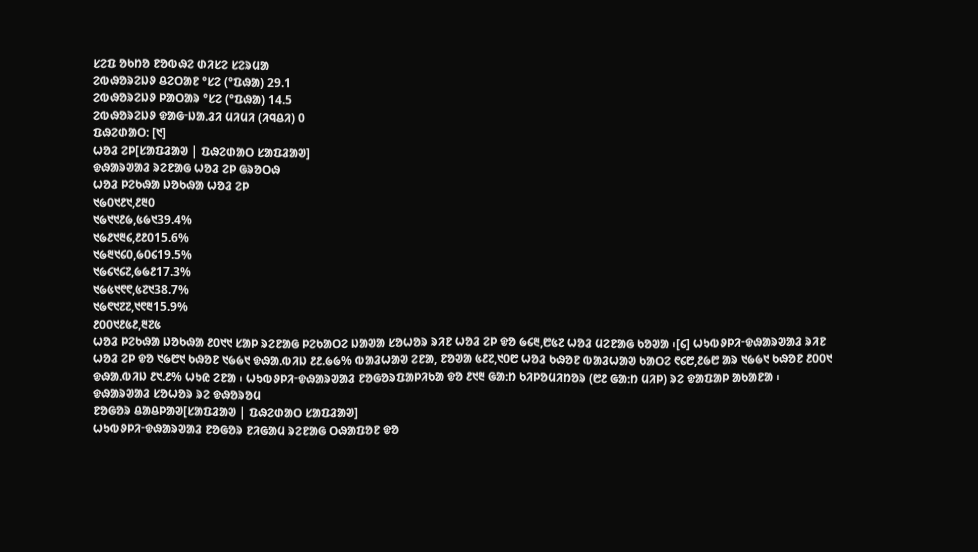ᱥᱮᱯ ᱚᱠᱴᱚ ᱱᱚᱵᱷᱮ ᱰᱤᱥᱮ ᱥᱮᱨᱢᱟ
ᱮᱵᱷᱚᱨᱮᱡᱽ ᱪᱮᱛᱟᱱ °ᱥᱮ (°ᱯᱷᱟ) 29.1
ᱮᱵᱷᱚᱨᱮᱡᱽ ᱞᱟᱛᱟᱨ °ᱥᱮ (°ᱯᱷᱟ) 14.5
ᱮᱵᱷᱚᱨᱮᱡᱽ ᱫᱟᱜᱼᱡᱟᱹᱲᱤ ᱢᱤᱢᱤ (ᱤᱧᱪᱤ) 0
ᱯᱷᱮᱰᱟᱛ: [᱑]
ᱦᱚᱲ ᱮᱞ[ᱥᱟᱯᱲᱟᱣ | ᱯᱷᱮᱰᱟᱛ ᱥᱟᱯᱲᱟᱣ]
ᱫᱷᱟᱨᱣᱟᱲ ᱨᱮᱱᱟᱜ ᱦᱚᱲ ᱮᱞ ᱜᱨᱚᱛᱷ
ᱦᱚᱲ ᱞᱮᱠᱷᱟ ᱡᱚᱠᱷᱟ ᱦᱚᱲ ᱮᱞ
᱑᱙᱐᱑᱒᱑,᱒᱓᱐
᱑᱙᱑᱑᱒᱙,᱕᱙᱑39.4%
᱑᱙᱒᱑᱓᱔,᱒᱒᱐15.6%
᱑᱙᱓᱑᱔᱐,᱙᱐᱔19.5%
᱑᱙᱔᱑᱔᱗,᱙᱙᱒17.3%
᱑᱙᱕᱑᱖᱖,᱕᱗᱑38.7%
᱑᱙᱖᱑᱗᱗,᱑᱖᱓15.9%
᱒᱐᱐᱑᱒᱕᱒,᱓᱗᱕
ᱦᱚᱲ ᱞᱮᱠᱷᱟ ᱡᱚᱠᱷᱟ ᱒᱐᱑᱑ ᱥᱟᱞ ᱨᱮᱱᱟᱜ ᱞᱮᱠᱟᱛᱮ ᱡᱟᱣᱟ ᱥᱚᱦᱚᱨ ᱨᱤᱱ ᱦᱚᱲ ᱮᱞ ᱫᱚ ᱙᱔᱓,᱘᱕᱗ ᱦᱚᱲ ᱢᱮᱱᱟᱜ ᱠᱚᱣᱟ ᱾[᱔] ᱦᱩᱵᱽᱞᱤᱼᱫᱷᱟᱨᱣᱟᱲ ᱨᱤᱱ ᱦᱚᱲ ᱮᱞ ᱫᱚ ᱑᱙᱘᱑ ᱠᱷᱚᱱ ᱑᱙᱙᱑ ᱫᱷᱟᱹᱵᱤᱡ ᱒᱒.᱙᱙% ᱵᱟᱲᱦᱟᱣ ᱮᱱᱟ, ᱱᱚᱣᱟ ᱕᱒᱗,᱑᱐᱘ ᱦᱚᱲ ᱠᱷᱚᱱ ᱵᱟᱲᱦᱟᱣ ᱠᱟᱛᱮ ᱖᱔᱘,᱒᱙᱘ ᱟᱨ ᱑᱙᱙᱑ ᱠᱷᱚᱱ ᱒᱐᱐᱑ ᱫᱷᱟᱹᱵᱤᱡ ᱒᱑.᱒% ᱦᱩᱭ ᱮᱱᱟ ᱾ ᱦᱩᱵᱽᱞᱤᱼᱫᱷᱟᱨᱣᱟᱲ ᱱᱚᱜᱚᱨᱯᱟᱞᱤᱠᱟ ᱫᱚ ᱒᱑᱓ ᱜᱟᱺᱴ ᱠᱤᱞᱚᱢᱤᱴᱚᱨ (᱘᱒ ᱜᱟᱺᱴ ᱢᱤᱞ) ᱨᱮ ᱫᱟᱯᱟᱞ ᱟᱠᱟᱱᱟ ᱾
ᱫᱷᱟᱨᱣᱟᱲ ᱥᱚᱦᱚᱨ ᱨᱮ ᱫᱷᱚᱨᱚᱢ
ᱱᱚᱜᱚᱨ ᱪᱟᱪᱞᱟᱣ[ᱥᱟᱯᱲᱟᱣ | ᱯᱷᱮᱰᱟᱛ ᱥᱟᱯᱲᱟᱣ]
ᱦᱩᱵᱽᱞᱤᱼᱫᱷᱟᱨᱣᱟᱲ ᱱᱚᱜᱚᱨ ᱱᱤᱜᱟᱢ ᱨᱮᱱᱟᱜ ᱛᱷᱟᱯᱚᱱ ᱫᱚ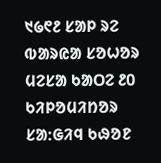᱑᱙᱖᱒ ᱥᱟᱞ ᱨᱮ ᱵᱟᱨᱭᱟ ᱥᱚᱦᱚᱨ ᱢᱮᱥᱟ ᱠᱟᱛᱮ ᱒᱐ ᱠᱤᱞᱚᱢᱤᱴᱚᱨ ᱥᱟᱺᱜᱤᱧ ᱠᱷᱚᱱ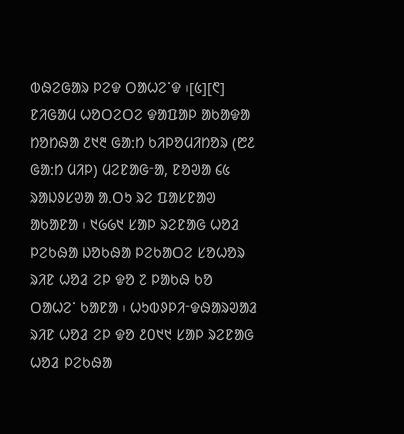ᱵᱷᱮᱜᱟᱨ ᱞᱮᱫ ᱛᱟᱦᱮᱸᱫ ᱾[᱕][᱖] ᱱᱤᱜᱟᱢ ᱦᱚᱛᱮᱛᱮ ᱫᱟᱯᱟᱞ ᱟᱠᱟᱫᱟ ᱴᱚᱴᱷᱟ ᱒᱑᱓ ᱜᱟᱺᱴ ᱠᱤᱞᱚᱢᱤᱴᱚᱨ (᱘᱒ ᱜᱟᱺᱴ ᱢᱤᱞ) ᱢᱮᱱᱟᱜᱼᱟ, ᱱᱚᱣᱟ ᱔᱕ ᱨᱟᱡᱽᱥᱣᱟ ᱟᱹᱛᱩ ᱨᱮ ᱯᱟᱥᱱᱟᱣ ᱟᱠᱟᱱᱟ ᱾ ᱑᱙᱙᱑ ᱥᱟᱞ ᱨᱮᱱᱟᱜ ᱦᱚᱲ ᱞᱮᱠᱷᱟ ᱡᱚᱠᱷᱟ ᱞᱮᱠᱟᱛᱮ ᱥᱚᱦᱚᱨ ᱨᱤᱱ ᱦᱚᱲ ᱮᱞ ᱫᱚ ᱗ ᱞᱟᱠᱷ ᱠᱚ ᱛᱟᱦᱮᱸ ᱠᱟᱱᱟ ᱾ ᱦᱩᱵᱽᱞᱤᱼᱫᱷᱟᱨᱣᱟᱲ ᱨᱤᱱ ᱦᱚᱲ ᱮᱞ ᱫᱚ ᱒᱐᱑᱑ ᱥᱟᱞ ᱨᱮᱱᱟᱜ ᱦᱚᱲ ᱞᱮᱠᱷᱟ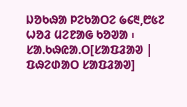ᱡᱚᱠᱷᱟ ᱞᱮᱠᱟᱛᱮ ᱙᱔᱓,᱘᱕᱗ ᱦᱚᱲ ᱢᱮᱱᱟᱜ ᱠᱚᱣᱟ ᱾
ᱥᱟᱹᱠᱷᱭᱟᱹᱛ[ᱥᱟᱯᱲᱟᱣ | ᱯᱷᱮᱰᱟᱛ ᱥᱟᱯᱲᱟᱣ]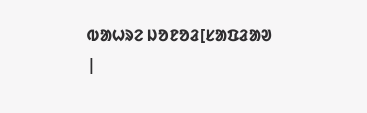ᱵᱟᱦᱨᱮ ᱡᱚᱱᱚᱲ[ᱥᱟᱯᱲᱟᱣ |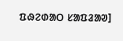ᱯᱷᱮᱰᱟᱛ ᱥᱟᱯᱲᱟᱣ]